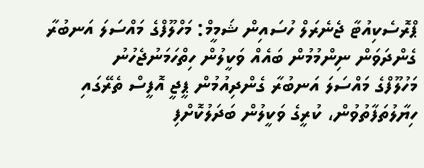ޕްރޮސެކިއުޓާ ޖެނެރަލް ހުސައިން ޝަމީމް: މަހްލޫފްގެ މައްސަލަ އަނބުރާ ގެންދަވަން ނިންމުމުން ބައެއް ވަކީލުން ހިތްހަމަނުޖެހުނު
މަހުލޫފްގެ މައްސަލަ އަނބުރާ ގެންދިއުމުން ޕީޖީ އޮފީސް ތެރޭގައި ހިޔާލުތަފާތުވުން، ކުރީގެ ވަކީލުން ބަދަލުކޮށްފި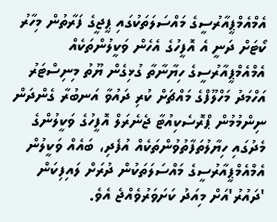އެމްއެމްޕީއާރުސީގެ މައްސަލަތަކުގައި ޕީޖީގެ ފަރާތުން މިހާރު ކޯޓަށް ދަނީ އެ އޮފީހުގެ އެހެން ވަކީލުންތަކެއް
އެމްއެމްޕީއާރުސީގެ ހިޔާނާތާ ގުޅިގެން ޔޫތު މިނިސްޓަރު އަހްމަދު މަހްލޫފްގެ މައްޗަށް ކުރި ދައުވާ އަނބުރާ ގެންދަން ނިންމުމުން ޕްރޮސެކިއުޓާ ޖެނެރަލް އޮފީހުގެ ވަކީލުންގެ މެދުގައި ހިޔާލުތަފާތުވުންތަކެއް އުފެދި، ބައެއް ވަކީލުން އެމްއެމްޕީއާރުސީގެ މައްސަލަތަކުން ދުރަށް ލައިފިކަން 'ދައުރު'އަށް މިއަދު ކަށަވަރުވެއްޖެ އެވެ.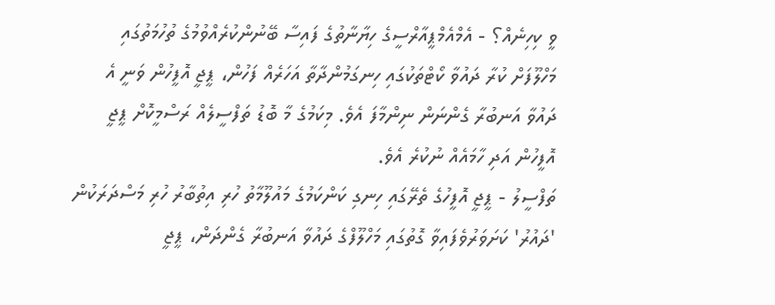ވީ ކިހިނެއް؟ - އެމްއެމްޕީއާރްސީގެ ހިޔާނާތުގެ ފައިސާ ބޭނުންކުރެއްވުމުގެ ތުހުމަތުގައި މަހްލޫފަށް ކުރާ ދައުވާ ކޯޓްތަކުގައި ހިނގަމުންދާތާ އަހަރެއް ފަހުން، ޕީޖީ އޮފީހުން ވަނީ އެ ދައުވާ އަނބުރާ ގެންނަން ނިންމާފަ އެވެ. މިކަމުގެ މާ ބޮޑު ތަފްސީލެއް ރަސްމީކޮށް ޕީޖީ އޮފީހުން އަދި ހާމައެއް ނުކުރެ އެވެ.
ތަފްސީލު - ޕީޖީ އޮފީހުގެ ތެރޭގައި ހިނގި ކަންކަމުގެ މައުލޫމާތު ހުރި އިތުބާރު ހުރި މަސްދަރަކުން 'ދައުރު' ކަށަވަރުވެފައިވާ ގޮތުގައި މަހްލޫފްގެ ދައުވާ އަނބުރާ ގެންދަން، ޕީޖީ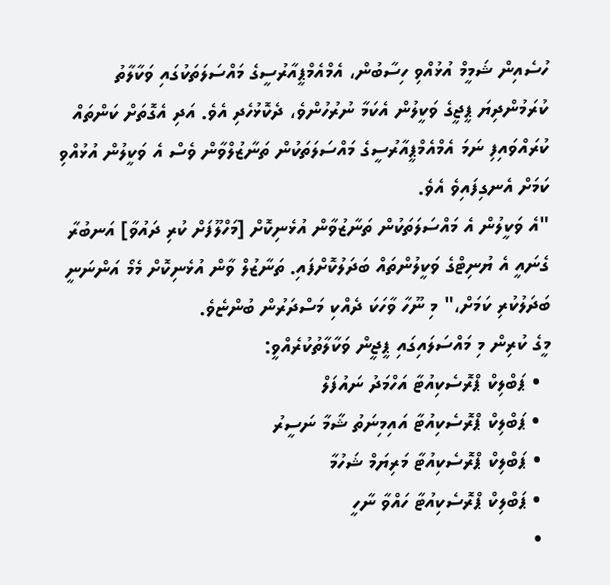ހުސެއިން ޝަމީމް އުޅުއްވި ހިސާބުން، އެމްއެމްޕީއާރުސީގެ މައްސަލަތަކުގައި ވަކާލާތު ކުރަމުންދިޔަ ޕީޖީގެ ވަކީލުން އެކަމާ ނުރުހުންވެ، ދެކޮޅުހެދި އެވެ. އަދި އެގޮތަށް ކަންތައް ކުރައްވައިފި ނަމަ އެމްއެމްޕީއާރުސީގެ މައްސަލަތަކުން ތަނާޒުލްވާން ވެސް އެ ވަކީލުން އުޅުއްވި ކަމަށް އެނގިފައިވެ އެވެ.
"އެ ވަކީލުން އެ މައްސަލަތަކުން ތަނާޒުވާން އުޅެނިކޮށް [މަހްލޫފަށް ކުރި ދައުވާ] އަނބުރާ ގެނައީ އެ ޔުނިޓްގެ ވަކީލުންތައް ބަދަލުކޮށްފައި. ތަނާޒުލް ވާން އުޅެނިކޮށް މެމޯ އަންނަނީ ބަދަލުކުރި ކަމަށް،" މި ނޫހާ ވާހަކަ ދެއްކި މަސްދަރުން ބުންޏެވެ.
މީގެ ކުރިން މި މައްސަލައިގައި ޕީޖީން ވަކާލާތުކުރެއްވީ:
  • ޕަބްލިކް ޕްރޮސެކިއުޓާ އަހްމަދު ނައުފަލް
  • ޕަބްލިކް ޕްރޮސެކިއުޓާ އައިމިނަތު ޝާމާ ނަސީރު
  • ޕަބްލިކް ޕްރޮސެކިއުޓާ މަރިޔަމް ޝަހުމާ
  • ޕަބްލިކް ޕްރޮސެކިއުޓާ ހައްވާ ނާހީ
  •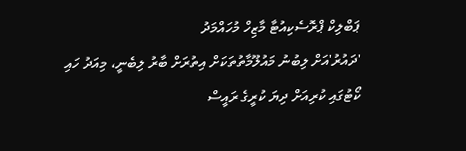ޕަބްލިކް ޕްރޮސެކިއުޓާ މާޒިހް މުހައްމަދު
'ދައުރު'އަށް ލިބުނު މައުލޫމާތުތަކަށް އިތުރަށް ބާރު ލިބެނީ، މިއަދު ހައި ކޯޓުގައި ކުރިއަށް ދިޔަ ކުރީގެ ރައީސް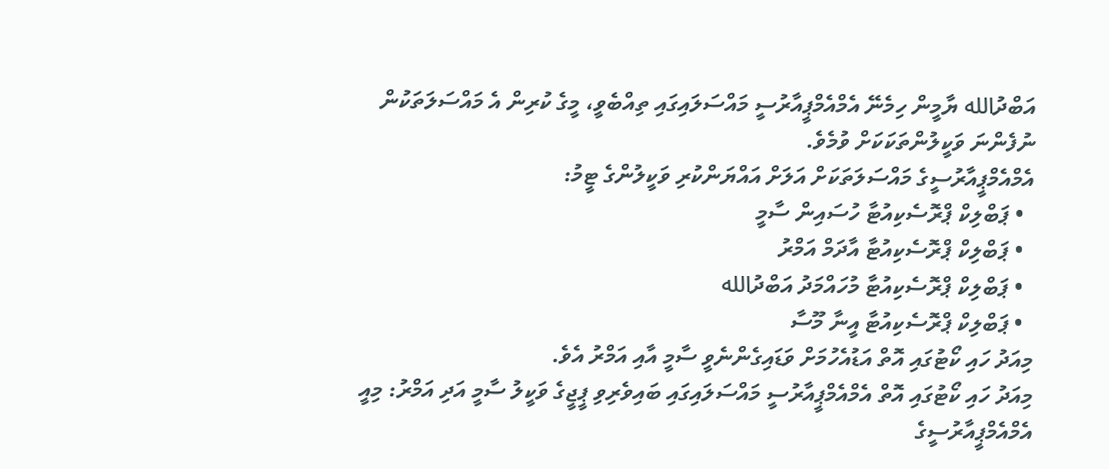އަބްދުالله ޔާމީން ހިމެނޭ އެމްއެމްޕީއާރުސީ މައްސަލައިގައި ތިއްބެވީ، މީގެ ކުރިން އެ މައްސަލަތަކުން ނުފެންނަ ވަކީލުންތަކަކަށް ވުމެވެ.
އެމްއެމްޕީއާރުސީގެ މައްސަލަތަކަށް އަލަށް އައްޔަންކުރި ވަކީލުންގެ ޓީމު:
  • ޕަބްލިކް ޕްރޮސެކިއުޓާ ހުސައިން ސާމީ
  • ޕަބްލިކް ޕްރޮސެކިއުޓާ އާދަމް އަމްރު
  • ޕަބްލިކް ޕްރޮސެކިއުޓާ މުހައްމަދު އަބްދުالله
  • ޕަބްލިކް ޕްރޮސެކިއުޓާ އީނާ މޫސާ
މިއަދު ހައި ކޯޓުގައި އޮތް އަޑުއެހުމަށް ވަޑައިގެންނެވީ ސާމީ އާއި އަމްރު އެވެ.
މިއަދު ހައި ކޯޓުގައި އޮތް އެމްއެމްޕީއާރުސީ މައްސަލައިގައި ބައިވެރިވި ޕީޖީގެ ވަކީލު ސާމީ އަދި އަމްރު: މިއީ އެމްއެމްޕީއާރުސީގެ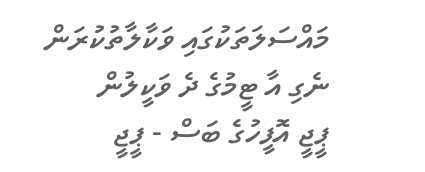މައްސަލަތަކުގައި ވަކާލާތުކުރަން ނެގި އާ ޓީމުގެ ދެ ވަކީލުން
ޕީޖީ އޮފީހުގެ ބަސް - ޕީޖީ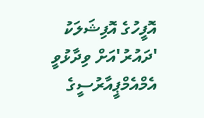އޮފީހުގެ އޮފިޝަލަކު 'ދައުރު'އަށް ވިދާޅުވީ އެމްއެމްޕީއާރުސީގެ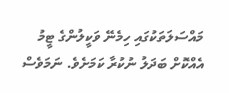މައްސަލަތަކުގައި ހިމެނޭ ވަކީލުންގެ ޓީމު އެއްކޮށް ބަދަލު ނުކުރާ ކަމަށެވެ. ނަމަވެސް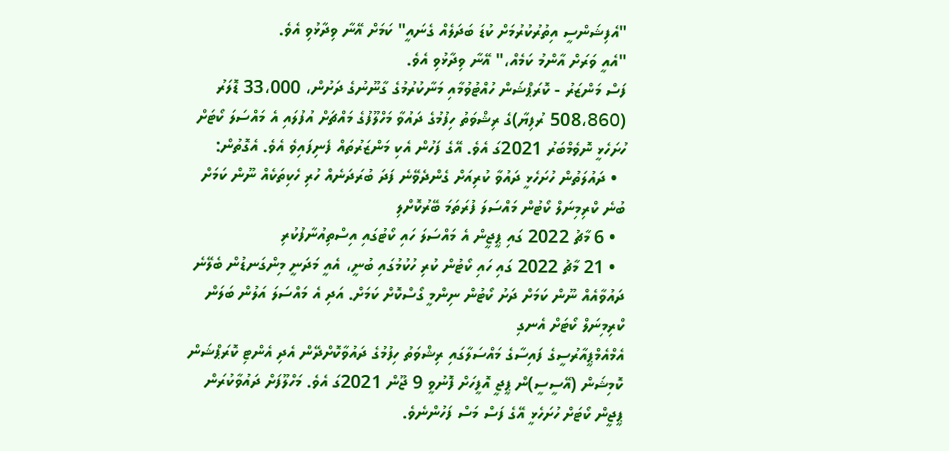"އެފިޝަންސީ އިތުރުކުރުމަށް ކުޑަ ބަދަލެއް ގެނައީ" ކަމަށް އޭނާ ވިދާޅުވި އެވެ.
"އެއީ ވަރަށް އާންމު ކަމެއް،" އޭނާ ވިދާޅުވި އެވެ.
ފަސް މަންޒަރު - ކޮރަޕްޝަން ހުއްޓުވުމާއި މަނާކުރުމުގެ ގާނޫނުގެ ދަށުން، 33،000 ޑޮލަރު (508،860 ރުފިޔާ)ގެ ރިޝްވަތު ހިފުމުގެ ދައުވާ މަހްލޫފުގެ މައްޗަށް އުފުލައި އެ މައްސަލަ ކޯޓަށް ހުށަހެޅީ ނޮވެމްބަރު 2021ގަ އެވެ. އޭގެ ފަހުން އެކި މަންޒަރުތައް ފެނިފައިވެ އެވެ. އެގޮތުން:
  • ދައުލަތުން ހުށަހެޅީ ދައުވާ ކުރިއަށް ގެންދެވޭނެ ފަދަ ބުރަދަނެއް ހުރި ހެކިތަކެއް ނޫން ކަމަށް ބުނެ ކްރިމިނަލް ކޯޓުން މައްސަލަ ފުރަތަމަ ބޭރުކޮށްލި
  • 6 މާޗު 2022 ގައި ޕީޖީން އެ މައްސަލަ ހައި ކޯޓުގައި އިސްތިއުނާފުކުރި
  • 21 މާޗު 2022 ގައި ހައި ކޯޓުން ކުރި ހުކުމުގައި ބުނީ، އެއީ މަދަނީ މިންގަނޑުން ބެލޭނެ ދައުވާއެއް ނޫން ކަމަށް ދަށު ކޯޓުން ނިންމީ ގޯސްކޮށް ކަމަށް. އަދި އެ މައްސަލަ އަލުން ބަލަން ކްރިމިނަލް ކޯޓަށް އެނގި
އެމްއެމްޕީއާރުސީގެ ފައިސާގެ މައްސަލާގައި ރިޝްވަތު ހިފުމުގެ ދައުވާކޮށްދޭން އެދި އެންޓި ކޮރަޕްޝަން ކޮމިޝަން (އޭސީސީ)ން ޕީޖީ އޮފީހަށް ފޮނުވީ 9 ޖޫން 2021ގަ އެވެ. މަހްލޫފަށް ދައުވާކުރަން ޕީޖީން ކޯޓަށް ހުށަހެޅީ އޭގެ ފަސް މަސް ފަހުންނެވެ.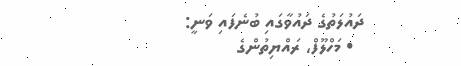ދައުލަތުގެ ދައުވާގައި ބުނެފައި ވަނީ:
  • މަހްލޫފް، ރައްޔިތުންގެ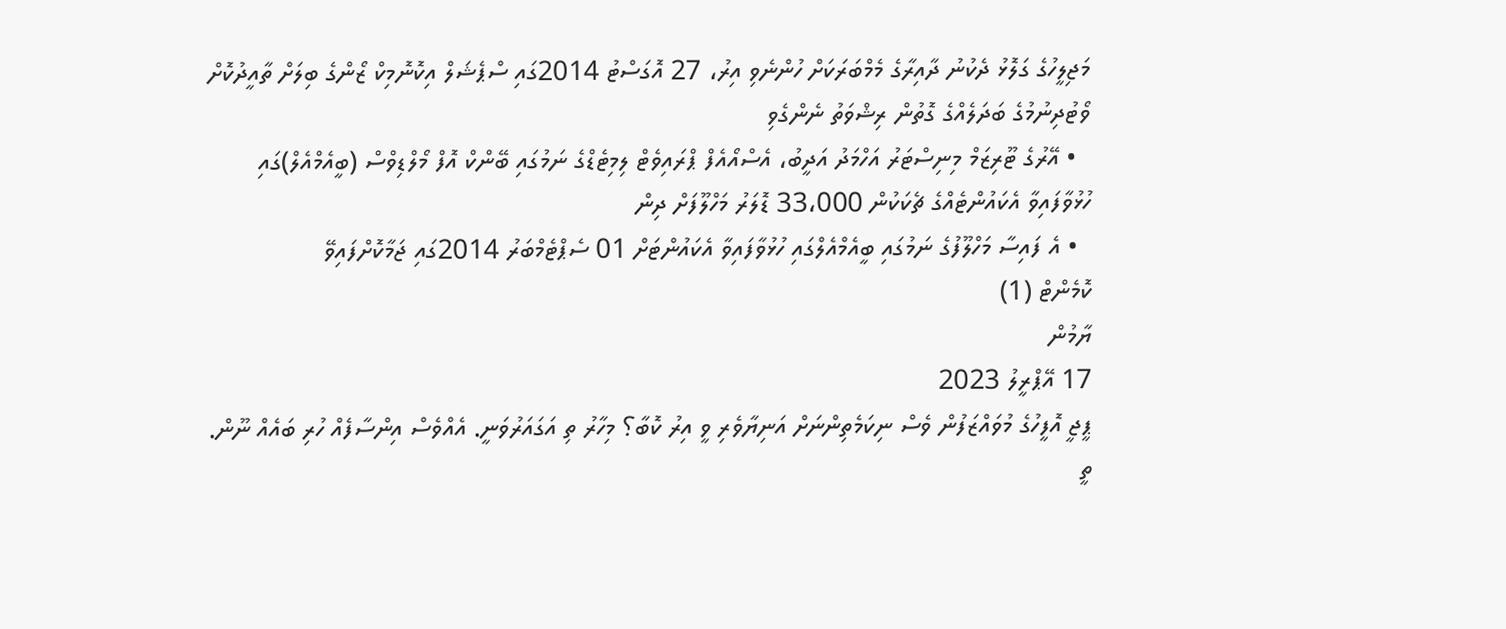މަޖިލީހުގެ ގަލޮޅު ދެކުނު ދާއިރާގެ މެމްބަރަކަށް ހުންނެވި އިރު، 27 އޮގަސްޓު 2014ގައި ސްޕެޝަލް އިކޮނޮމިކް ޒޯންގެ ބިލަށް ތާއީދުކޮށް ވޯޓުދިނުމުގެ ބަދަލެއްގެ ގޮތުން ރިޝްވަތު ނެންގެވި
  • އޭރުގެ ޓޫރިޒަމް މިނިސްޓަރު އަހްމަދު އަދީބު، އެސްއޯއެފް ޕްރައިވެޓް ލިމިޓެޑްގެ ނަމުގައި ބޭންކް އޮފް މޯލްޑިވްސް (ބީއެމްއެލް)ގައި ހުޅުވާފައިވާ އެކައުންޓެއްގެ ޗެކަކުން 33،000 ޑޮލަރު މަހްލޫފަށް ދިން
  • އެ ފައިސާ މަހްލޫފުގެ ނަމުގައި ބީއެމްއެލްގައި ހުޅުވާފައިވާ އެކައުންޓަށް 01 ސެޕްޓެމްބަރު 2014ގައި ޖަމާކޮށްފައިވޭ
ކޮމެންޓް (1)
ޔާމުން
17 އޭޕްރީލު 2023
ޕީޖީ އޮފީހުގެ މުވައްޒަފުން ވެސް ނިކަމެތިންނަށް އަނިޔާވެރި ވީ އިރު ކޮބާ؟ މިހާރު ތި އަގައަރުވަނީ. އެއްވެސް އިންސާފެއް ހުރި ބައެއް ނޫން. ތީ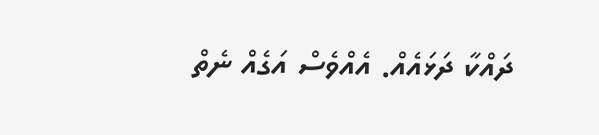ދައްކާ ދަޅައެއް. އެއްވެސް އަގެއް ނެތް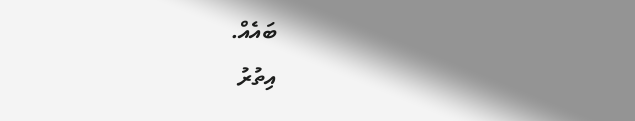ބައެއް.
އިތުރު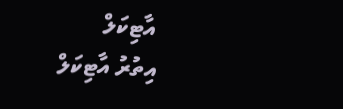އާޓިކަލް
އިތުރު އާޓިކަލް